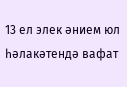13 ел элек әнием юл һәлакәтендә вафат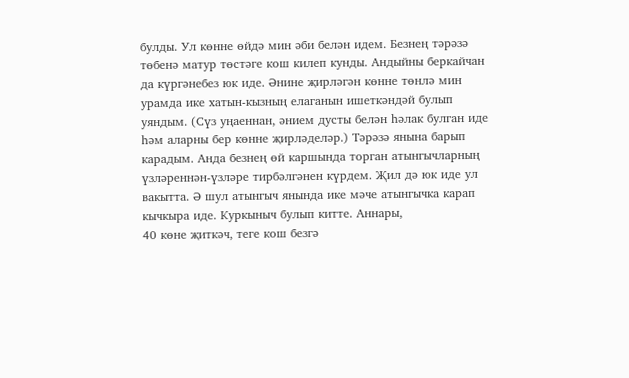булды. Ул көнне өйдә мин әби белән идем. Безнең тәрәзә төбенә матур төстәге кош килеп кунды. Андыйны беркайчан да күргәнебез юк иде. Әнине җирләгән көнне төнлә мин урамда ике хатын-кызның елаганын ишеткәндәй булып уяндым. (Сүз уңаеннан, әнием дусты белән һәлак булган иде һәм аларны бер көнне җирләделәр.) Тәрәзә янына барып карадым. Анда безнең өй каршында торган атынгычларның үзләреннән-үзләре тирбәлгәнен күрдем. Җил дә юк иде ул вакытта. Ә шул атынгыч янында ике мәче атынгычка карап кычкыра иде. Куркыныч булып китте. Аннары,
40 көне җиткәч, теге кош безгә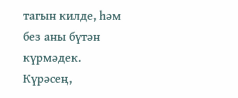тагын килде, һәм без аны бүтән күрмәдек. Күрәсең,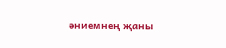әниемнең җаны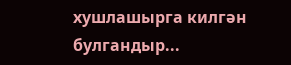хушлашырга килгән булгандыр...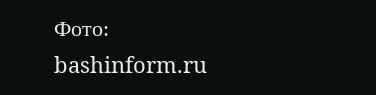Фото: bashinform.ru